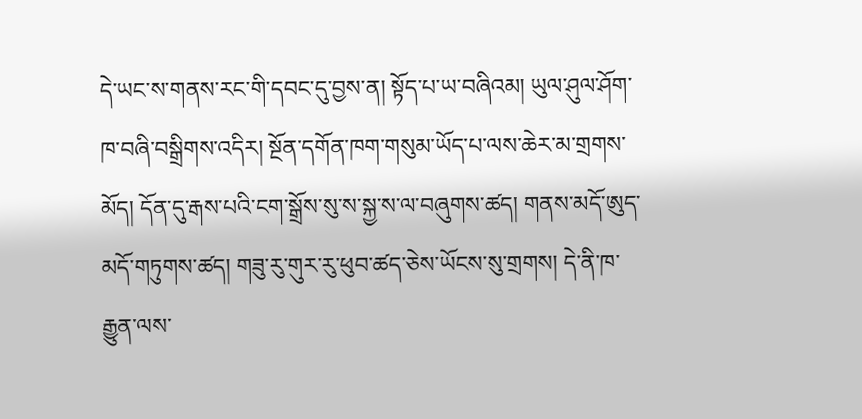དེ་ཡང་ས་གནས་རང་གི་དབང་དུ་བྱས་ན། སྟོད་པ་ཡ་བཞིའམ། ཡུལ་ཤུལ་ཤོག་ཁ་བཞི་བསྒྲིགས་འདིར། སྔོན་དགོན་ཁག་གསུམ་ཡོད་པ་ལས་ཆེར་མ་གྲགས་མོད། དོན་དུ་རྒས་པའི་ངག་སྒྲོས་སུ་ས་སྐྱ་ས་ལ་བཞུགས་ཚད། གནས་མདོ་ཨུད་མདོ་གཏུགས་ཚད། གཟུ་རུ་གུར་རུ་ཕུབ་ཚད་ཅེས་ཡོངས་སུ་གྲགས། དེ་ནི་ཁ་རྒྱུན་ལས་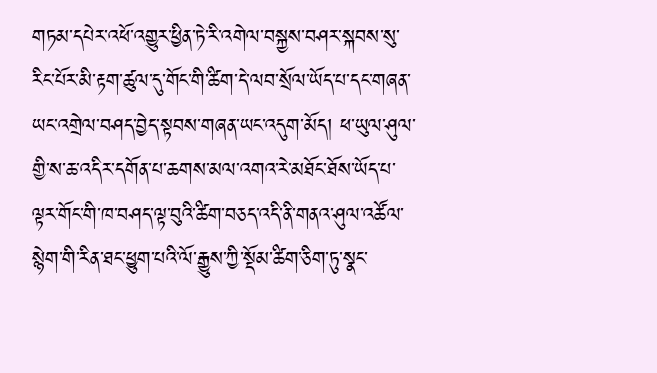གཏམ་དཔེར་འཕོ་འགྱུར་ཕྱིན་ཏེ་རི་འགེལ་བསྐྱས་བཤར་སྐབས་སུ་རིང་པོར་མི་རྟག་ཚུལ་དུ་གོང་གི་ཚིག་དེ་ལབ་སྲོལ་ཡོད་པ་དང་གཞན་ཡང་འགྲེལ་བཤད་བྱེད་སྟབས་གཞན་ཡང་འདུག་མོད། ཕ་ཡུལ་ཤུལ་གྱི་ས་ཆ་འདིར་དགོན་པ་ཆགས་མལ་འགའ་རེ་མཐོང་ཐོས་ཡོད་པ་ལྟར་གོང་གི་ཁ་བཤད་ལྟ་བུའི་ཚིག་བཅད་འདི་ནི་གནའ་ཤུལ་འཚོལ་སྙེག་གི་རིན་ཐང་ཕྱུག་པའི་ལོ་རྒྱུས་ཀྱི་སྡོམ་ཚིག་ཅིག་ཏུ་སྣང་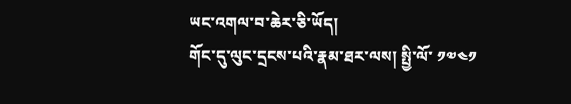ཡང་འགལ་བ་ཆེར་ཅི་ཡོད།
གོང་དུ་ལུང་དྲངས་པའི་རྣམ་ཐར་ལས། སྤྱི་ལོ་ ༡༧༤༡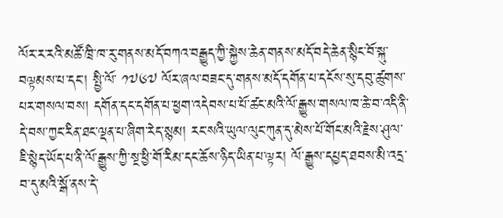ལོར་ར་རའི་མཚོ་ཁྲི་ཁ་རུ་གནས་མདོ་བཀའ་བརྒྱུད་ཀྱི་སྐྱེས་ཆེན་གནས་མདོ་བདེ་ཆེན་སྙིང་བོ་སྐུ་བལྟམས་པ་དང་། སྤྱི་ལོ་ ༡༧༦༧ ལོར་ཞལ་བཟང་དུ་གནས་མདོ་དགོན་པ་དངོས་སུ་དབུ་ཚུགས་པར་གསལ་བས། དགོན་དང་དགོན་པ་ཕྱག་འདེབས་པ་པོ་ཚང་མའི་ལོ་རྒྱུས་གསལ་ཁ་ཆེ་བ་འདི་ནི་དེ་བས་ཀྱང་རིན་ཐང་ལྡན་པ་ཞིག་རེད་སྙམ། རང་སའི་ཡུལ་ལུང་ཀུན་དུ་མེས་པོ་གོང་མའི་རྗེས་ཤུལ་ཇི་སྙེད་ཡོད་པ་ནི་ལོ་རྒྱུས་ཀྱི་སྔ་ཕྱི་གོ་རིམ་དང་ཆོས་ཉིད་ཡིན་པ་ལྟར། ལོ་རྒྱུས་དཔྱད་ཐབས་མི་འདྲ་བ་དུ་མའི་སྒོ་ནས་དེ་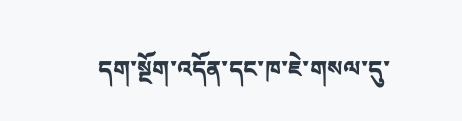དག་སྔོག་འདོན་དང་ཁ་ཇེ་གསལ་དུ་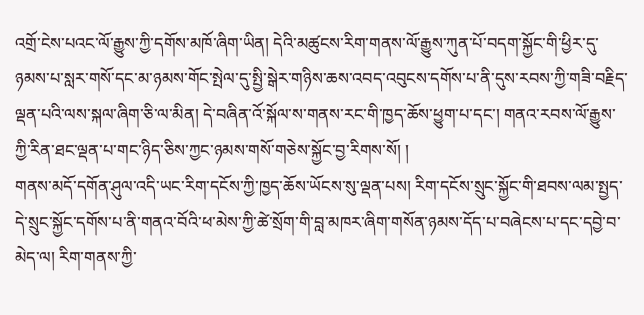འགྲོ་ངེས་པའང་ལོ་རྒྱུས་ཀྱི་དགོས་མཁོ་ཞིག་ཡིན། དེའི་མཚུངས་རིག་གནས་ལོ་རྒྱུས་ཀུན་པོ་བདག་སྐྱོང་གི་ཕྱིར་དུ་ཉམས་པ་སླར་གསོ་དང་མ་ཉམས་གོང་སྤེལ་དུ་སྤྱི་སྒེར་གཉིས་ཆས་འབད་འབུངས་དགོས་པ་ནི་དུས་རབས་ཀྱི་གཟི་བརྗིད་ལྡན་པའི་ལས་སྐལ་ཞིག་ཅི་ལ་མིན། དེ་བཞིན་འོ་སྐོལ་ས་གནས་རང་གི་ཁྱད་ཆོས་ཕྱུག་པ་དང་། གནའ་རབས་ལོ་རྒྱུས་ཀྱི་རིན་ཐང་ལྡན་པ་གང་ཉིད་ཅིས་ཀྱང་ཉམས་གསོ་གཅེས་སྐྱོང་བྱ་རིགས་སོ། །
གནས་མདོ་དགོན་ཤུལ་འདི་ཡང་རིག་དངོས་ཀྱི་ཁྱད་ཆོས་ཡོངས་སུ་ལྡན་པས། རིག་དངོས་སྲུང་སྐྱོང་གི་ཐབས་ལམ་སྤྱད་དེ་སྲུང་སྐྱོང་དགོས་པ་ནི་གནའ་བོའི་ཕ་མེས་ཀྱི་ཚེ་སྲོག་གི་བླ་མཁར་ཞིག་གསོན་ཉམས་དོད་པ་བཞེངས་པ་དང་དབྱེ་བ་མེད་ལ། རིག་གནས་ཀྱི་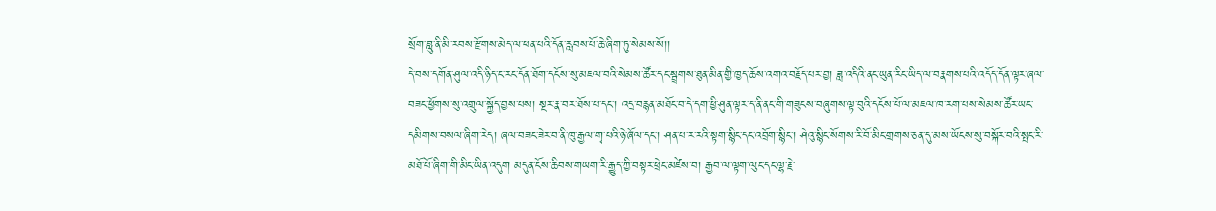སྲོག་བླུ་ནི་མི་རབས་རྫོགས་མེད་ལ་ཕན་པའི་དོན་རླབས་པོ་ཆེ་ཞིག་ཏུ་སེམས་སོ།།
དེ་བས་དགོན་ཤུལ་འདི་ཉིད་ང་རང་དོན་ཐོག་དངོས་སུ་མཇལ་བའི་སེམས་ཚོར་དང་སྦྲགས་ཐུན་མིན་གྱི་ཁྱད་ཆོས་འགའ་བརྗོད་པར་བྱ། ཟླ་འདིའི་ནང་ཡུན་རིང་ཡིད་ལ་བརྣགས་པའི་འདོད་དོན་ལྟར་ཞལ་བཟང་ཕྱོགས་སུ་འགྲུལ་སྐྱོད་བྱས་པས། སྔར་རྣ་བར་ཐོས་པ་དང་། འདྲ་བརྙན་མཐོང་བ་དེ་དག་ཕྱི་ཤུན་ལྟར་ད་ནི་ནང་གི་གཟུངས་བཞུགས་ལྟ་བུའི་དངོས་པོ་ལ་མཇལ་ཁ་རག་པས་སེམས་ཚོར་ཡང་དམིགས་བསལ་ཞིག་རེད། ཞལ་བཟང་ཟེར་བ་ནི་ཁུ་རྒྱལ་གྭ་པའི་ཉེ་ཞོལ་དང་། ཤན་པ་ར་རའི་སྟག་སྙིང་དང་འབྲོག་སྙིང་། ཤེའུ་སྙིང་སོགས་རི་བོ་མིང་གྲགས་ཅན་དུ་མས་ཡོངས་སུ་བསྐོར་བའི་སྤང་རི་མཐོ་པོ་ཞིག་གི་མིང་ཡིན་འདུག མདུན་ངོས་ཆིབས་གཡག་རི་རྒྱུད་ཀྱི་བསྟར་ཕྲེང་མཛེས་བ། རྒྱབ་ལ་ལྟག་ལུང་དང་ལྷ་རྗེ་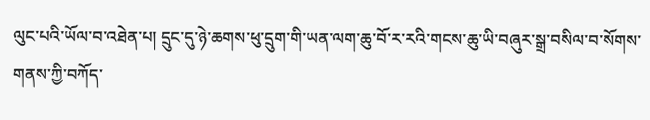ལུང་པའི་ཡོལ་བ་འཐེན་པ། དྲུང་དུ་ཉེ་ཆགས་ཕུ་དྲུག་གི་ཡན་ལག་ཆུ་བོ་ར་རའི་གངས་ཆུ་ཡི་བཞུར་སྒྲ་བསིལ་བ་སོགས་གནས་ཀྱི་བཀོད་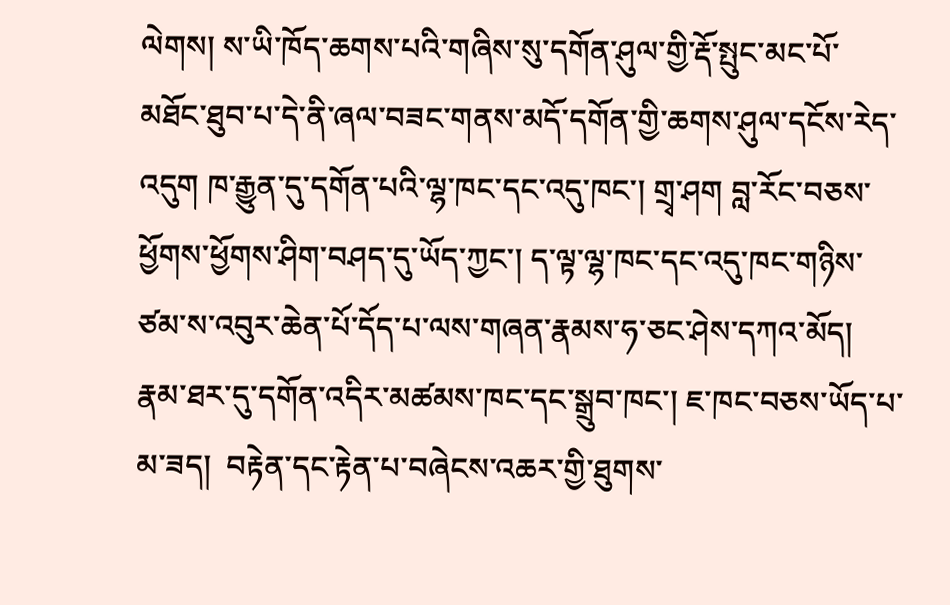ལེགས། ས་ཡི་ཁོད་ཆགས་པའི་གཞིས་སུ་དགོན་ཤུལ་གྱི་རྡོ་སྤུང་མང་པོ་མཐོང་ཐུབ་པ་དེ་ནི་ཞལ་བཟང་གནས་མདོ་དགོན་གྱི་ཆགས་ཤུལ་དངོས་རེད་འདུག ཁ་རྒྱུན་དུ་དགོན་པའི་ལྷ་ཁང་དང་འདུ་ཁང་། གྲྭ་ཤག བླ་རོང་བཅས་ཕྱོགས་ཕྱོགས་ཤིག་བཤད་དུ་ཡོད་ཀྱང་། ད་ལྟ་ལྷ་ཁང་དང་འདུ་ཁང་གཉིས་ཙམ་ས་འབུར་ཆེན་པོ་དོད་པ་ལས་གཞན་རྣམས་ཧ་ཅང་ཤེས་དཀའ་མོད། རྣམ་ཐར་དུ་དགོན་འདིར་མཚམས་ཁང་དང་སྒྲུབ་ཁང་། ཇ་ཁང་བཅས་ཡོད་པ་མ་ཟད།  བརྟེན་དང་རྟེན་པ་བཞེངས་འཆར་གྱི་ཐུགས་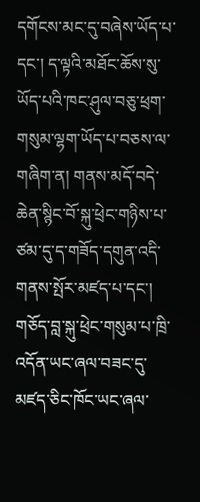དགོངས་མང་དུ་བཞེས་ཡོད་པ་དང་། ད་ལྟའི་མཐོང་ཆོས་སུ་ཡོད་པའི་ཁང་ཤུལ་བཅུ་ཕྲག་གསུམ་ལྷག་ཡོད་པ་བཅས་ལ་གཞིག་ན། གནས་མདོ་བདེ་ཆེན་སྙིང་བོ་སྐུ་ཕྲེང་གཉིས་པ་ཙམ་དུ་ད་གཟོད་དགུན་འདི་གནས་སྤོར་མཛད་པ་དང་། གཅོད་བླ་སྐུ་ཕྲེང་གསུམ་པ་ཁྲི་འདོན་ཡང་ཞལ་བཟང་དུ་མཛད་ཅིང་ཁོང་ཡང་ཞལ་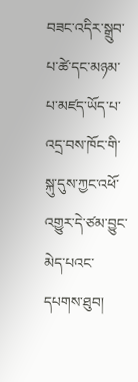བཟང་འདིར་སྒྲུབ་པ་ཚེ་དང་མཉམ་པ་མཛད་ཡོད་པ་འདྲ་བས་ཁོང་གི་སྐུ་དུས་ཀྱང་འཕོ་འགྱུར་དེ་ཙམ་བྱུང་མེད་པའང་དཔགས་ཐུབ།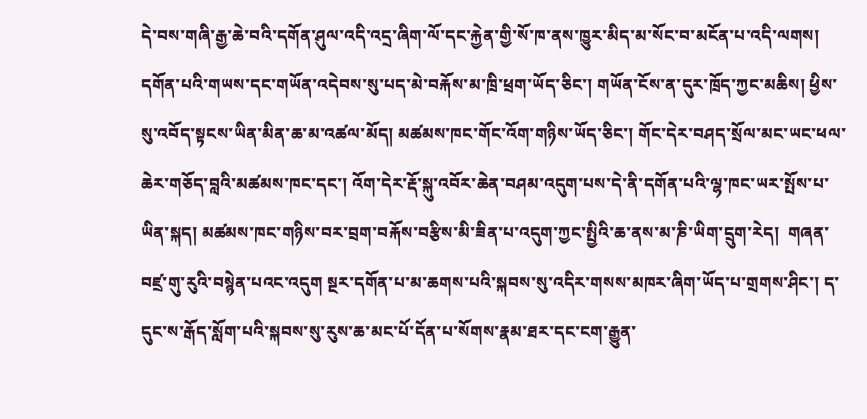དེ་བས་གཞི་རྒྱ་ཆེ་བའི་དགོན་ཤུལ་འདི་འདྲ་ཞིག་ལོ་དང་རྐྱེན་གྱི་སོ་ཁ་ནས་ཁྱུར་མིད་མ་སོང་བ་མངོན་པ་འདི་ལགས། དགོན་པའི་གཡས་དང་གཡོན་འདེབས་སུ་པད་མེ་བརྐོས་མ་ཁྲི་ཕྲག་ཡོད་ཅིང་། གཡོན་ངོས་ན་དུར་ཁྲོད་ཀྱང་མཆིས། ཕྱིས་སུ་འབོད་སྟངས་ཡིན་མིན་ཆ་མ་འཚལ་མོད། མཚམས་ཁང་གོང་འོག་གཉིས་ཡོད་ཅིང་། གོང་དེར་བཤད་སྲོལ་མང་ཡང་ཕལ་ཆེར་གཅོད་བླའི་མཚམས་ཁང་དང་། འོག་དེར་རྡོ་སྐུ་འབོར་ཆེན་བཤམ་འདུག་པས་དེ་ནི་དགོན་པའི་ལྷ་ཁང་ཡར་སྤོས་པ་ཡིན་སྐད། མཚམས་ཁང་གཉིས་བར་བྲག་བརྐོས་བརྩིས་མི་ཟིན་པ་འདུག་ཀྱང་སྤྱིའི་ཆ་ནས་མ་ཎི་ཡིག་དྲུག་རེད།  གཞན་བཛྲ་གུ་རུའི་བསྙེན་པའང་འདུག སྔར་དགོན་པ་མ་ཆགས་པའི་སྐབས་སུ་འདིར་གསས་མཁར་ཞིག་ཡོད་པ་གྲགས་ཤིང་། ད་དུང་ས་རྒོད་སློག་པའི་སྐབས་སུ་རུས་ཆ་མང་པོ་དོན་པ་སོགས་རྣམ་ཐར་དང་ངག་རྒྱུན་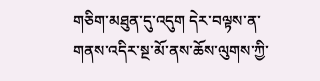གཅིག་མཐུན་དུ་འདུག དེར་བལྟས་ན་གནས་འདིར་སྔ་མོ་ནས་ཆོས་ལུགས་ཀྱི་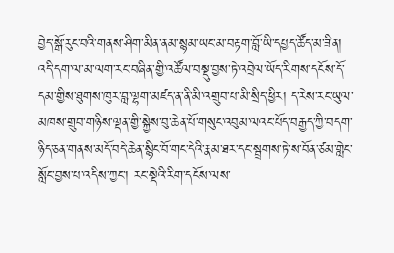བྱེད་སྒོ་རུང་བའི་གནས་ཤིག་མིན་ནམ་སྙམ་ཡང་མ་བརྟག་བློ་ཡི་དཔྱད་ཚོད་མ་ཟིན། འདི་དག་ལ་མ་ལག་རང་བཞིན་གྱི་འཚོལ་བསྡུ་བྱས་ཏེ་འབྲེལ་ཡོད་རིགས་དངོས་དོ་དམ་གྱིས་ཐུགས་ཁུར་བླ་ལྷག་མཛད་ན་ནི་མི་འགྲུབ་པ་མི་སྲིད་ཕྱིར། ད་རེས་རང་ཡུལ་མཁས་གྲུབ་གཉིས་ལྡན་གྱི་སྐྱེས་བུ་ཆེན་པོ་གསུང་འབུམ་ལའང་པོད་བརྒྱད་ཀྱི་བདག་ཉིད་ཅན་གནས་མདོ་བདེ་ཆེན་སྙིང་བོ་གང་དེའི་རྣམ་ཐར་དང་སྦྲགས་ཏེ་ས་བོན་ཙམ་གླེང་སློང་བྱས་པ་འདིས་ཀྱང་། རང་སྡེའི་རིག་དངོས་ལས་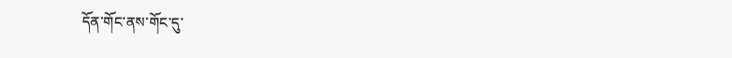དོན་གོང་ནས་གོང་དུ་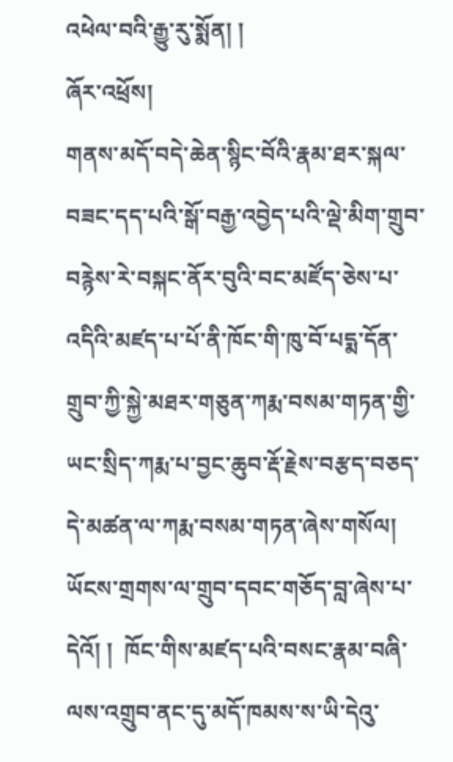འཕེལ་བའི་རྒྱུ་རུ་སྨོན། །
ཞོར་འཕྲོས།
གནས་མདོ་བདེ་ཆེན་སྙིང་བོའི་རྣམ་ཐར་སྐལ་བཟང་དད་པའི་སྒོ་བརྒྱ་འབྱེད་པའི་ལྡེ་མིག་གྲུབ་བརྙེས་རེ་བསྐང་ནོར་བུའི་བང་མཛོད་ཅེས་པ་འདིའི་མཛད་པ་པོ་ནི་ཁོང་གི་ཁུ་བོ་པདྨ་དོན་གྲུབ་ཀྱི་སྐྱེ་མཐར་གཅུན་ཀརྨ་བསམ་གཏན་གྱི་ཡང་སྲིད་ཀརྨ་པ་བྱང་ཆུབ་རྡོ་རྗེས་བརྩད་བཅད་དེ་མཚན་ལ་ཀརྨ་བསམ་གཏན་ཞེས་གསོལ། ཡོངས་གྲགས་ལ་གྲུབ་དབང་གཅོད་བླ་ཞེས་པ་དེའོ། །  ཁོང་གིས་མཛད་པའི་བསང་རྣམ་བཞི་ལས་འགྲུབ་ནང་དུ་མདོ་ཁམས་ས་ཡི་དེའུ་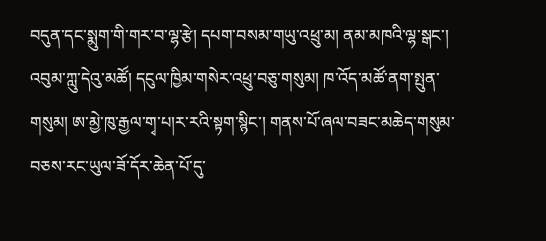བདུན་དང་སྨུག་གི་གར་བ་ལྷ་རྩེ། དཔག་བསམ་གཡུ་འཕྲུ་མ། ནམ་མཁའི་ལྷ་སྒང་། འབུམ་ཀླུ་དེའུ་མཚོ། དངུལ་ཁྱིམ་གསེར་འཕྲུ་བཅུ་གསུམ། ཁ་འོད་མཚོ་ནག་སྤུན་གསུམ། ཨ་མྱེ་ཁུ་རྒྱལ་གྭ་པ།ར་རའི་སྟག་སྙིང་། གནས་པོ་ཞལ་བཟང་མཆེད་གསུམ་བཅས་རང་ཡུལ་ཟོ་དོར་ཆེན་པོ་དུ་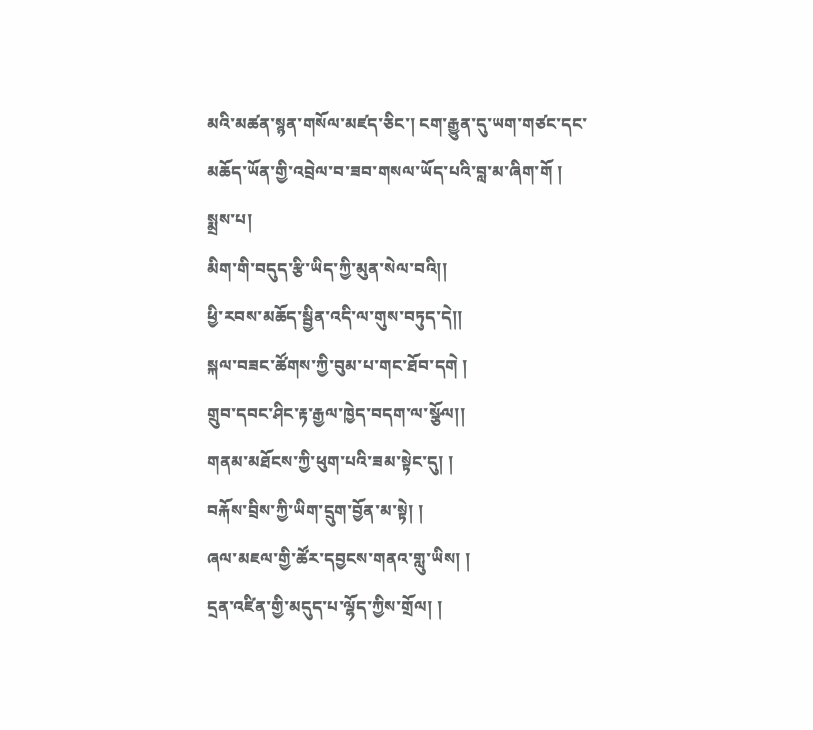མའི་མཚན་སྙན་གསོལ་མཛད་ཅིང་། ངག་རྒྱུན་དུ་ཡག་གཙང་དང་མཆོད་ཡོན་གྱི་འབྲེལ་བ་ཟབ་གསལ་ཡོད་པའི་བླ་མ་ཞིག་གོ །
སྨྲས་པ།
མིག་གི་བདུད་རྩི་ཡིད་ཀྱི་མུན་སེལ་བའི།།
ཕྱི་རབས་མཆོད་སྦྱིན་འདི་ལ་གུས་བཏུད་དེ།།
སྐལ་བཟང་ཚོགས་ཀྱི་བུམ་པ་གང་ཐོབ་དགེ །
གྲུབ་དབང་ཤིང་རྟ་རྒྱལ་ཁྱེད་བདག་ལ་སྩོལ།།
གནམ་མཐོངས་ཀྱི་ཕུག་པའི་ཟམ་སྟེང་དུ། །
བརྐོས་བྲིས་ཀྱི་ཡིག་དྲུག་བྱོན་མ་སྟེ། །
ཞལ་མཇལ་གྱི་ཚོར་དབྱངས་གནའ་གླུ་ཡིས། །
དྲན་འཛིན་གྱི་མདུད་པ་ལྷོད་ཀྱིས་གྲོལ། །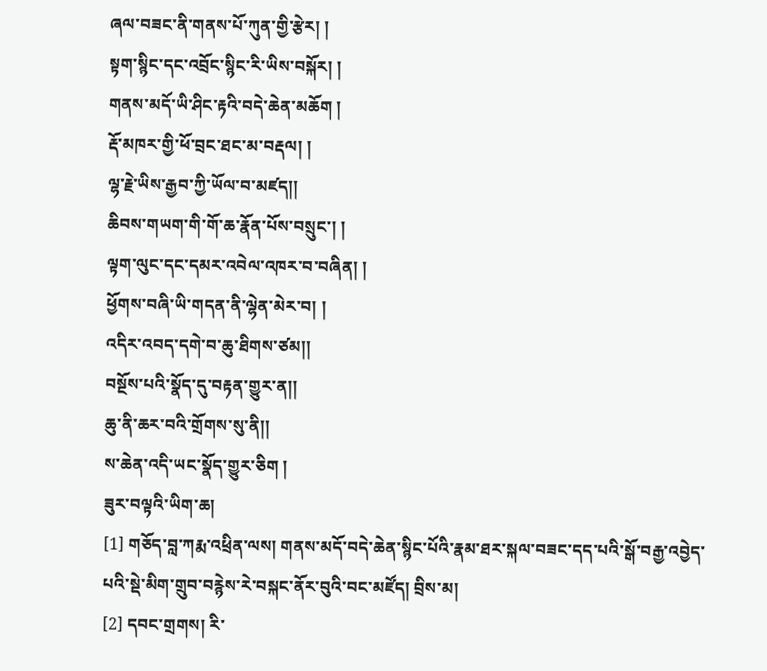ཞལ་བཟང་ནི་གནས་པོ་ཀུན་གྱི་རྩེར། །
སྟག་སྙིང་དང་འབྲོང་སྙིང་རི་ཡིས་བསྐོར། །
གནས་མདོ་ཡི་ཤིང་རྟའི་བདེ་ཆེན་མཆོག །
རྡོ་མཁར་གྱི་ཕོ་བྲང་ཐང་མ་བརྡལ། །
ལྷ་རྗེ་ཡིས་རྒྱབ་ཀྱི་ཡོལ་བ་མཛད།།
ཆིབས་གཡག་གི་གོ་ཆ་རྣོན་པོས་བསྲུང་། །
ལྟག་ལུང་དང་དམར་འབེལ་འཁར་བ་བཞིན། །
ཕྱོགས་བཞི་ཡི་གདན་ནི་ལྷེན་མེར་བ། །
འདིར་འབད་དགེ་བ་ཆུ་ཐིགས་ཙམ།།
བསྔོས་པའི་སྣོད་དུ་བརྟན་གྱུར་ན།།
ཆུ་ནི་ཆར་བའི་གྲོགས་སུ་ནི།།
ས་ཆེན་འདི་ཡང་སྣོད་གྱུར་ཅིག །
ཟུར་བལྟའི་ཡིག་ཆ།
[1] གཅོད་བླ་ཀརྨ་འཕྲིན་ལས། གནས་མདོ་བདེ་ཆེན་སྙིང་པོའི་རྣམ་ཐར་སྐལ་བཟང་དད་པའི་སྒོ་བརྒྱ་འབྱེད་པའི་སྡེ་མིག་གྲུབ་བརྙེས་རེ་བསྐང་ནོར་བུའི་བང་མཛོད། བྲིས་མ།
[2] དབང་གྲགས། རི་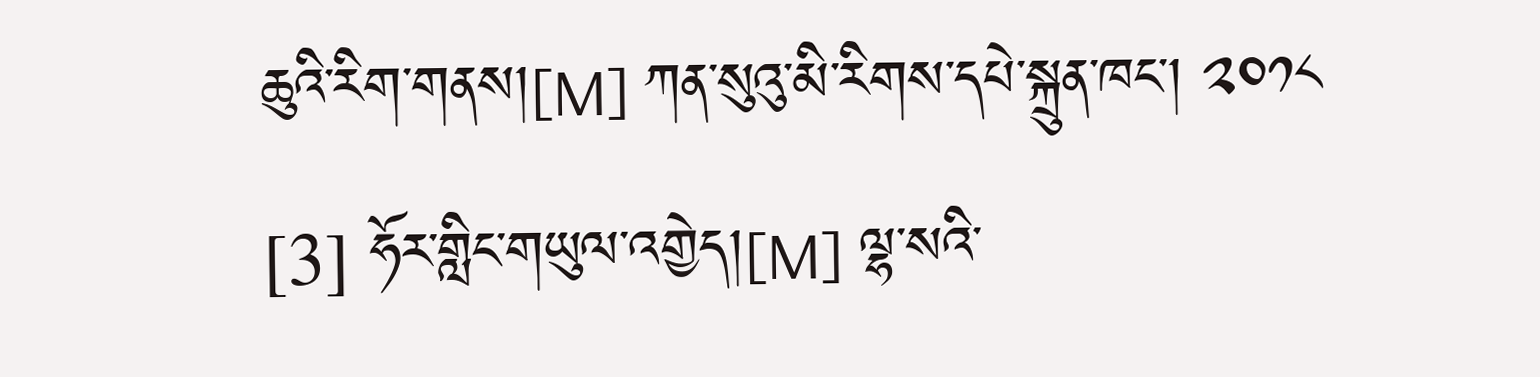ཆུའི་རིག་གནས།[M] ཀན་སུའུ་མི་རིགས་དཔེ་སྐྲུན་ཁང་། ༢༠༡༨
[3] ཧོར་གླིང་གཡུལ་འགྱེད།[M] ལྷ་སའི་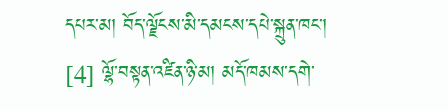དཔར་མ། བོད་ལྗོངས་མི་དམངས་དཔེ་སྐྲུན་ཁང་།
[4] ལྷོ་བསྟན་འཛིན་ཉི་མ། མདོ་ཁམས་དགེ་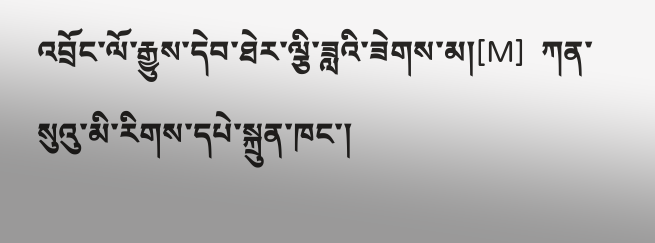འབྲོང་ལོ་རྒྱུས་དེབ་ཐེར་ལྕི་ཟླའི་ཟེགས་མ།[M]  ཀན་སུའུ་མི་རིགས་དཔེ་སྐྲུན་ཁང་།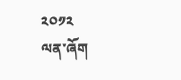༢༠༡༢
ལན་ཞོག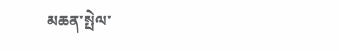མཆན་སྤེལ་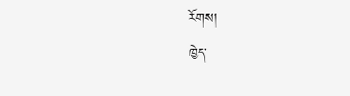རོགས།
ཁྱེད་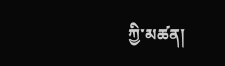ཀྱི་མཚན།